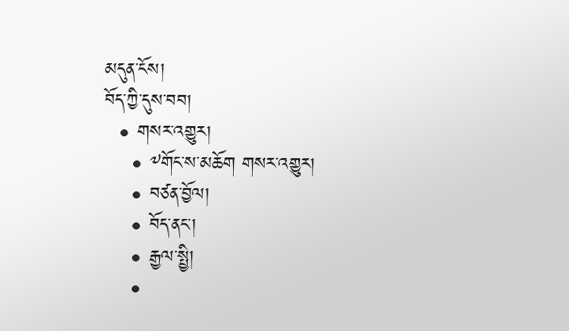མདུན་ངོས།
བོད་ཀྱི་དུས་བབ།
  • གསར་འགྱུར།
    • ༸གོང་ས་མཆོག གསར་འགྱུར།
    • བཙན་བྱོལ།
    • བོད་ནང་།
    • རྒྱལ་སྤྱི།
    •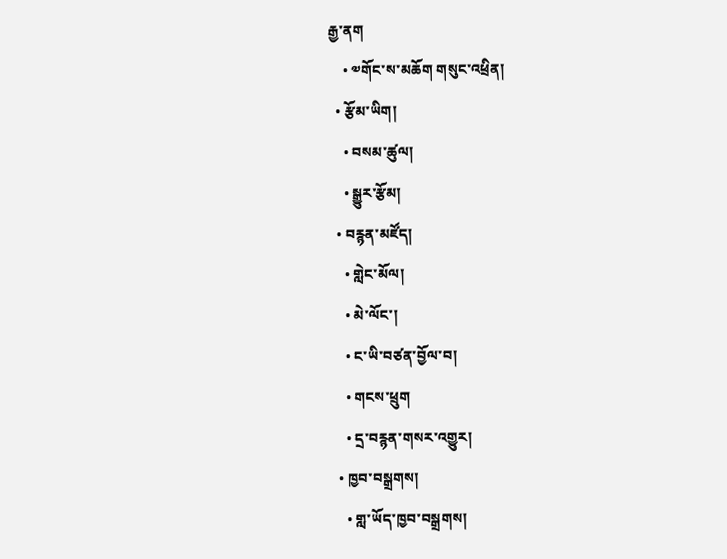རྒྱ་ནག
    • ༧གོང་ས་མཆོག གསུང་འཕྲིན།
  • རྩོམ་ཡིག།
    • བསམ་ཚུལ།
    • སྒྱུར་རྩོམ།
  • བརྙན་མཛོད།
    • གླེང་མོལ།
    • མེ་ལོང་།
    • ང་ཡི་བཙན་བྱོལ་བ།
    • གངས་ཕྲུག
    • དྲ་བརྙན་གསར་འགྱུར།
  • ཁྱབ་བསྒྲགས།
    • གླ་ཡོད་ཁྱབ་བསྒྲགས།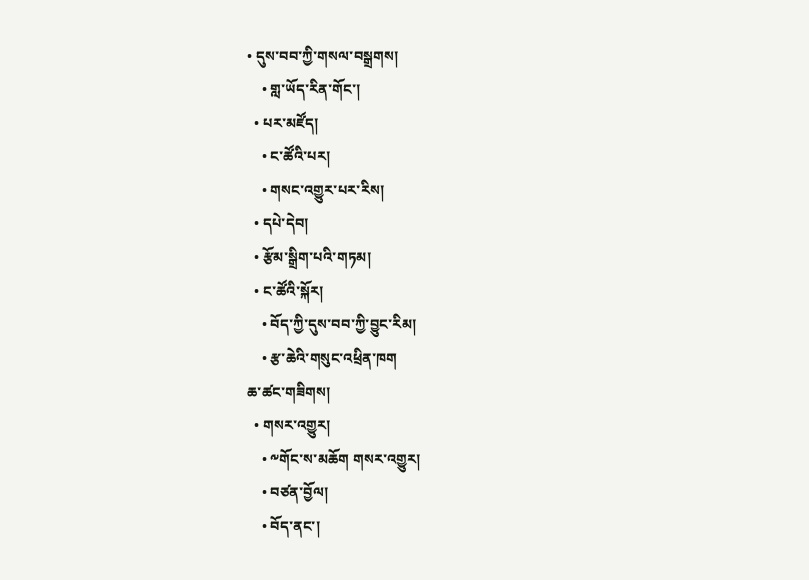• དུས་བབ་ཀྱི་གསལ་བསྒྲགས།
    • གླ་ཡོད་རིན་གོང་།
  • པར་མཛོད།
    • ང་ཚོའི་པར།
    • གསང་འགྱུར་པར་རིས།
  • དཔེ་དེབ།
  • རྩོམ་སྒྲིག་པའི་གཏམ།
  • ང་ཚོའི་སྐོར།
    • བོད་ཀྱི་དུས་བབ་ཀྱི་བྱུང་རིམ།
    • རྩ་ཆེའི་གསུང་འཕྲིན་ཁག
ཆ་ཚང་གཟིགས།
  • གསར་འགྱུར།
    • ༸གོང་ས་མཆོག གསར་འགྱུར།
    • བཙན་བྱོལ།
    • བོད་ནང་།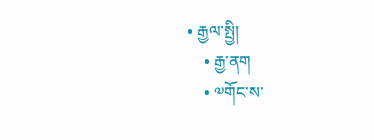• རྒྱལ་སྤྱི།
    • རྒྱ་ནག
    • ༧གོང་ས་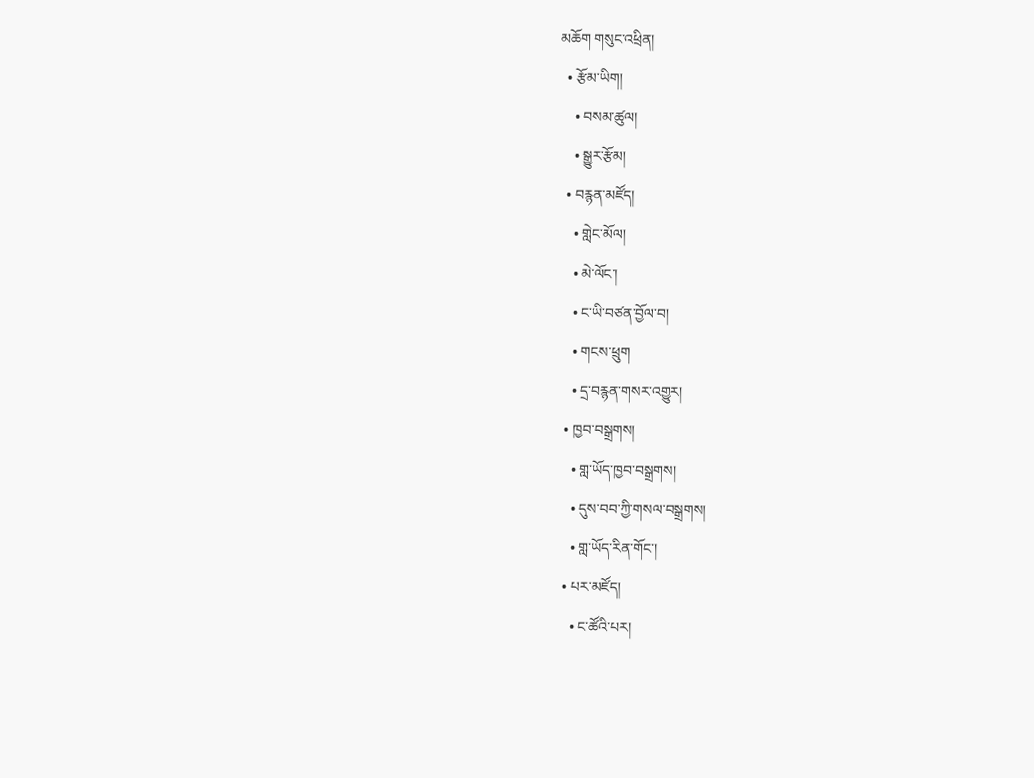མཆོག གསུང་འཕྲིན།
  • རྩོམ་ཡིག།
    • བསམ་ཚུལ།
    • སྒྱུར་རྩོམ།
  • བརྙན་མཛོད།
    • གླེང་མོལ།
    • མེ་ལོང་།
    • ང་ཡི་བཙན་བྱོལ་བ།
    • གངས་ཕྲུག
    • དྲ་བརྙན་གསར་འགྱུར།
  • ཁྱབ་བསྒྲགས།
    • གླ་ཡོད་ཁྱབ་བསྒྲགས།
    • དུས་བབ་ཀྱི་གསལ་བསྒྲགས།
    • གླ་ཡོད་རིན་གོང་།
  • པར་མཛོད།
    • ང་ཚོའི་པར།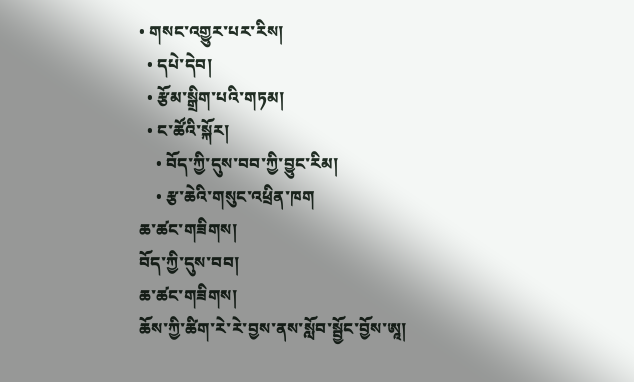• གསང་འགྱུར་པར་རིས།
  • དཔེ་དེབ།
  • རྩོམ་སྒྲིག་པའི་གཏམ།
  • ང་ཚོའི་སྐོར།
    • བོད་ཀྱི་དུས་བབ་ཀྱི་བྱུང་རིམ།
    • རྩ་ཆེའི་གསུང་འཕྲིན་ཁག
ཆ་ཚང་གཟིགས།
བོད་ཀྱི་དུས་བབ།
ཆ་ཚང་གཟིགས།
ཆོས་ཀྱི་ཚིག་རེ་རེ་བྱས་ནས་སློབ་སྦྱོང་བྱོས་ཨཱ།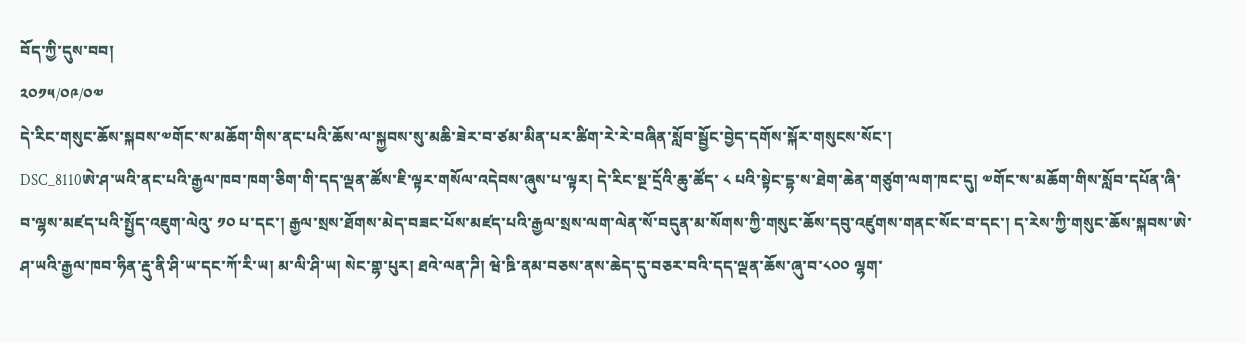བོད་ཀྱི་དུས་བབ།
༢༠༡༥/༠༩/༠༧
དེ་རིང་གསུང་ཆོས་སྐབས་༧གོང་ས་མཆོག་གིས་ནང་པའི་ཆོས་ལ་སྐྱབས་སུ་མཆི་ཟེར་བ་ཙམ་མིན་པར་ཚིག་རེ་རེ་བཞིན་སློབ་སྦྱོང་བྱེད་དགོས་སྐོར་གསུངས་སོང་།
DSC_8110ཨེ་ཤ་ཡའི་ནང་པའི་རྒྱལ་ཁབ་ཁག་ཅིག་གི་དད་ལྡན་ཚོས་ཇི་ལྟར་གསོལ་འདེབས་ཞུས་པ་ལྟར། དེ་རིང་སྔ་དྲོའི་ཆུ་ཚོད་ ༨ པའི་སྟེང་དྷ་ས་ཐེག་ཆེན་གཙུག་ལག་ཁང་དུ། ༧གོང་ས་མཆོག་གིས་སློབ་དཔོན་ཞི་བ་ལྷས་མཛད་པའི་སྤྱོད་འཇུག་ལེའུ་ ༡༠ པ་དང་། རྒྱལ་སྲས་ཐོགས་མེད་བཟང་པོས་མཛད་པའི་རྒྱལ་སྲས་ལག་ལེན་སོ་བདུན་མ་སོགས་ཀྱི་གསུང་ཆོས་དབུ་འཛུགས་གནང་སོང་བ་དང་། ད་རེས་ཀྱི་གསུང་ཆོས་སྐབས་ཨེ་ཤ་ཡའི་རྒྱལ་ཁབ་ཧིན་རྡུ་ནི་ཤི་ཡ་དང་ཀོ་རི་ཡ། མ་ལི་ཤི་ཡ། སེང་གྷ་པུར། ཐའེ་ལན་ཌི། ཝེ་ཋི་ནམ་བཅས་ནས་ཆེད་དུ་བཅར་བའི་དད་ལྡན་ཆོས་ཞུ་བ་༨༠༠ ལྷག་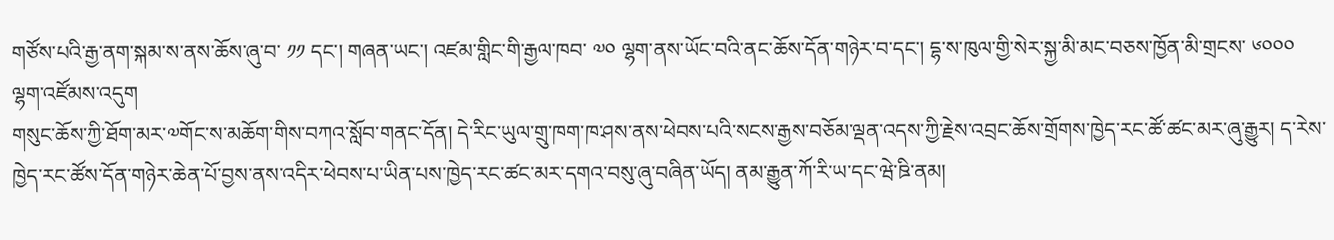གཙོས་པའི་རྒྱ་ནག་སྐམ་ས་ནས་ཆོས་ཞུ་བ་ ༡༡ དང་། གཞན་ཡང་། འཛམ་གླིང་གི་རྒྱལ་ཁབ་ ༧༠ ལྷག་ནས་ཡོང་བའི་ནང་ཆོས་དོན་གཉེར་བ་དང་། དྷ་ས་ཁུལ་གྱི་སེར་སྐྱ་མི་མང་བཅས་ཁྱོན་མི་གྲངས་ ༦༠༠༠ ལྷག་འཛོམས་འདུག
གསུང་ཆོས་ཀྱི་ཐོག་མར་༧གོང་ས་མཆོག་གིས་བཀའ་སློབ་གནང་དོན། དེ་རིང་ཡུལ་གྲུ་ཁག་ཁ་ཤས་ནས་ཕེབས་པའི་སངས་རྒྱས་བཅོམ་ལྡན་འདས་ཀྱི་རྗེས་འབྲང་ཆོས་གྲོགས་ཁྱེད་རང་ཚོ་ཚང་མར་ཞུ་རྒྱུར། ད་རེས་ཁྱེད་རང་ཚོས་དོན་གཉེར་ཆེན་པོ་བྱས་ནས་འདིར་ཕེབས་པ་ཡིན་པས་ཁྱེད་རང་ཚང་མར་དགའ་བསུ་ཞུ་བཞིན་ཡོད། ནམ་རྒྱུན་ཀོ་རི་ཡ་དང་ཝེ་ཋི་ནམ།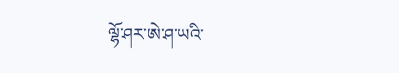ལྷོ་ཤར་ཨེ་ཤ་ཡའི་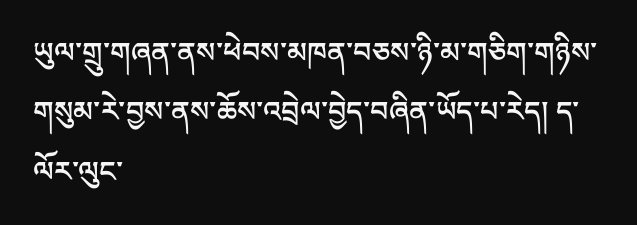ཡུལ་གྲུ་གཞན་ནས་ཕེབས་མཁན་བཅས་ཉི་མ་གཅིག་གཉིས་གསུམ་རེ་བྱས་ནས་ཆོས་འབྲེལ་བྱེད་བཞིན་ཡོད་པ་རེད། ད་ལོར་ལུང་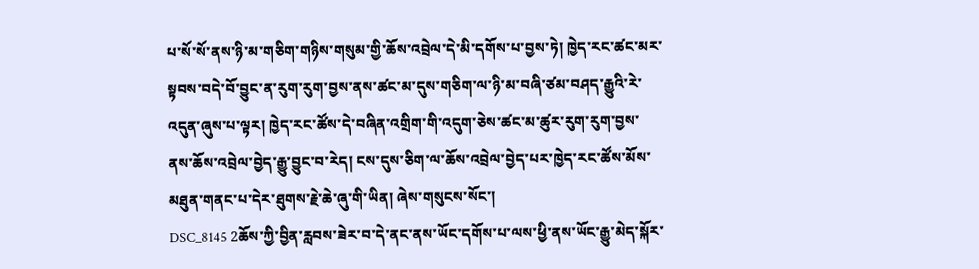པ་སོ་སོ་ནས་ཉི་མ་གཅིག་གཉིས་གསུམ་གྱི་ཆོས་འབྲེལ་དེ་མི་དགོས་པ་བྱས་ཏེ། ཁྱེད་རང་ཚང་མར་སྟབས་བདེ་བོ་བྱུང་ན་རུག་རུག་བྱས་ནས་ཚང་མ་དུས་གཅིག་ལ་ཉི་མ་བཞི་ཙམ་བཤད་རྒྱུའི་རེ་འདུན་ཞུས་པ་ལྟར། ཁྱེད་རང་ཚོས་དེ་བཞིན་འགྲིག་གི་འདུག་ཅེས་ཚང་མ་ཚུར་རུག་རུག་བྱས་ནས་ཆོས་འབྲེལ་བྱེད་རྒྱུ་བྱུང་བ་རེད། ངས་དུས་ཅིག་ལ་ཆོས་འབྲེལ་བྱེད་པར་ཁྱེད་རང་ཚོས་མོས་མཐུན་གནང་པ་དེར་ཐུགས་རྗེ་ཆེ་ཞུ་གི་ཡིན། ཞེས་གསུངས་སོང་།
DSC_8145 2ཆོས་ཀྱི་བྱིན་རླབས་ཟེར་བ་དེ་ནང་ནས་ཡོང་དགོས་པ་ལས་ཕྱི་ནས་ཡོང་རྒྱུ་མེད་སྐོར་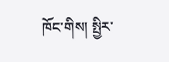ཁོང་གིས། སྤྱིར་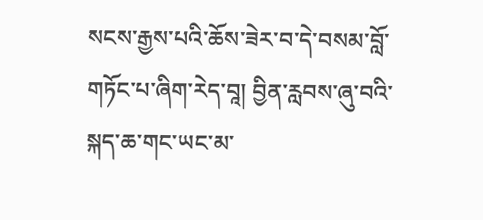སངས་རྒྱས་པའི་ཆོས་ཟེར་བ་དེ་བསམ་བློ་གཏོང་པ་ཞིག་རེད་བཱ། བྱིན་རླབས་ཞུ་བའི་སྐད་ཆ་གང་ཡང་མ་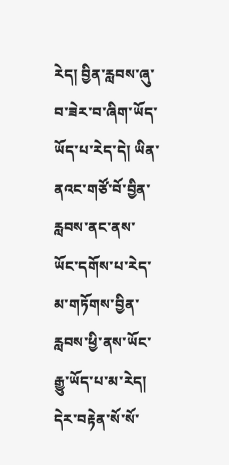རེད། བྱིན་རླབས་ཞུ་བ་ཟེར་བ་ཞིག་ཡོད་ཡོད་པ་རེད་དེ། ཡིན་ནའང་གཙོ་བོ་བྱིན་རླབས་ནང་ནས་ཡོང་དགོས་པ་རེད་མ་གཏོགས་བྱིན་རླབས་ཕྱི་ནས་ཡོང་རྒྱུ་ཡོད་པ་མ་རེད། དེར་བརྟེན་སོ་སོ་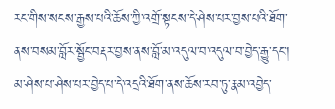རང་གིས་སངས་རྒྱས་པའི་ཆོས་ཀྱི་འགྲོ་སྟངས་དེ་ཤེས་པར་བྱས་པའི་ཐོག་ནས་བསམ་བློར་སྦྱོང་བརྡར་བྱས་ནས་བློ་མ་འདུལ་བ་འདུལ་བ་བྱེད་རྒྱུ་དང་། མ་ཤེས་པ་ཤེས་པར་བྱེད་པ་དེ་འདྲའི་ཐོག་ནས་ཆོས་རབ་ཏུ་རྣམ་འབྱེད་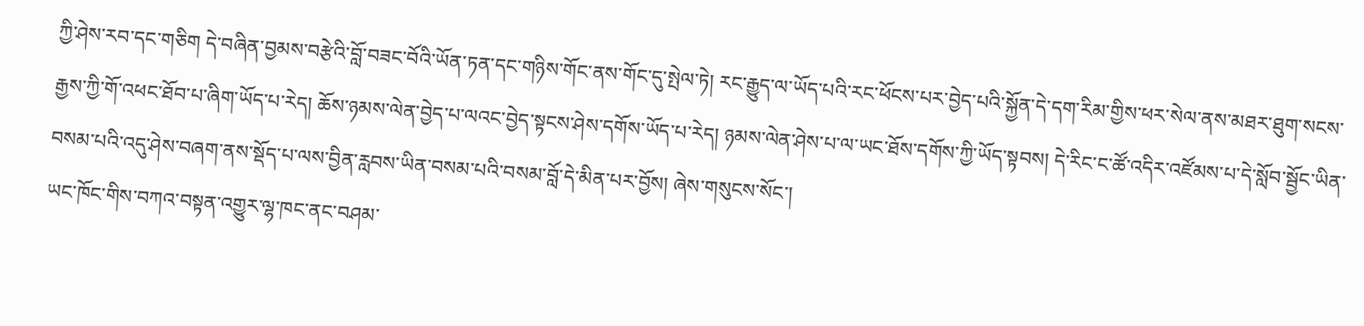ཀྱི་ཤེས་རབ་དང་གཅིག དེ་བཞིན་བྱམས་བརྩེའི་བློ་བཟང་བོའི་ཡོན་ཏན་དང་གཉིས་གོང་ནས་གོང་དུ་སྤེལ་ཏེ། རང་རྒྱུད་ལ་ཡོད་པའི་རང་ཕོངས་པར་བྱེད་པའི་སྐྱོན་དེ་དག་རིམ་གྱིས་ཕར་སེལ་ནས་མཐར་ཐུག་སངས་རྒྱས་ཀྱི་གོ་འཕང་ཐོབ་པ་ཞིག་ཡོད་པ་རེད། ཆོས་ཉམས་ལེན་བྱེད་པ་ལའང་བྱེད་སྟངས་ཤེས་དགོས་ཡོད་པ་རེད། ཉམས་ལེན་ཤེས་པ་ལ་ཡང་ཐོས་དགོས་ཀྱི་ཡོད་སྟབས། དེ་རིང་ང་ཚོ་འདིར་འཛོམས་པ་དེ་སློབ་སྦྱོང་ཡིན་བསམ་པའི་འདུ་ཤེས་བཞག་ནས་སྡོད་པ་ལས་བྱིན་རླབས་ཡིན་བསམ་པའི་བསམ་བློ་དེ་མིན་པར་བྱོས། ཞེས་གསུངས་སོང་།
ཡང་ཁོང་གིས་བཀའ་བསྟན་འགྱུར་ལྷ་ཁང་ནང་བཤམ་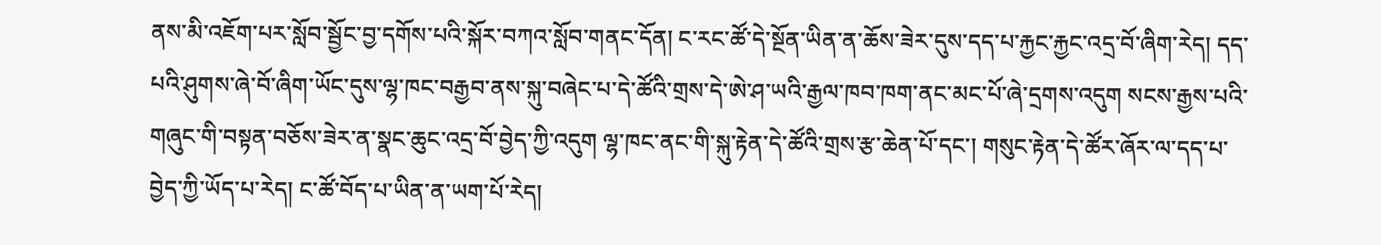ནས་མི་འཇོག་པར་སློབ་སྦྱོང་བྱ་དགོས་པའི་སྐོར་བཀའ་སློབ་གནང་དོན། ང་རང་ཚོ་དེ་སྔོན་ཡིན་ན་ཆོས་ཟེར་དུས་དད་པ་རྐྱང་རྐྱང་འདྲ་བོ་ཞིག་རེད། དད་པའི་ཤུགས་ཞེ་བོ་ཞིག་ཡོང་དུས་ལྷ་ཁང་བརྒྱབ་ནས་སྐུ་བཞེང་པ་དེ་ཚོའི་གྲས་དེ་ཨེ་ཤ་ཡའི་རྒྱལ་ཁབ་ཁག་ནང་མང་པོ་ཞེ་དྲགས་འདུག སངས་རྒྱས་པའི་གཞུང་གི་བསྟན་བཅོས་ཟེར་ན་སྣང་ཆུང་འདྲ་བོ་བྱེད་ཀྱི་འདུག ལྷ་ཁང་ནང་གི་སྐུ་རྟེན་དེ་ཚོའི་གྲས་རྩ་ཆེན་པོ་དང་། གསུང་རྟེན་དེ་ཚོར་ཞོར་ལ་དད་པ་བྱེད་ཀྱི་ཡོད་པ་རེད། ང་ཚོ་བོད་པ་ཡིན་ན་ཡག་པོ་རེད།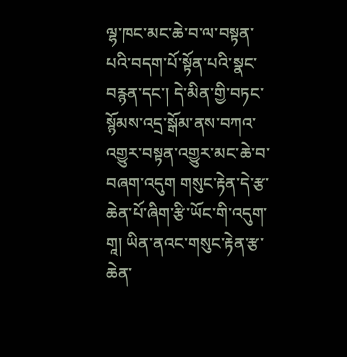ལྷ་ཁང་མང་ཆེ་བ་ལ་བསྟན་པའི་བདག་པོ་སྟོན་པའི་སྣང་བརྙན་དང་། དེ་མིན་གྱི་བཏང་སྙོམས་འདྲ་སྒོམ་ནས་བཀའ་འགྱུར་བསྟན་འགྱུར་མང་ཆེ་བ་བཞག་འདུག གསུང་རྟེན་དེ་རྩ་ཆེན་པོ་ཞིག་རྩི་ཡོང་གི་འདུག་གཱ། ཡིན་ནའང་གསུང་རྟེན་རྩ་ཆེན་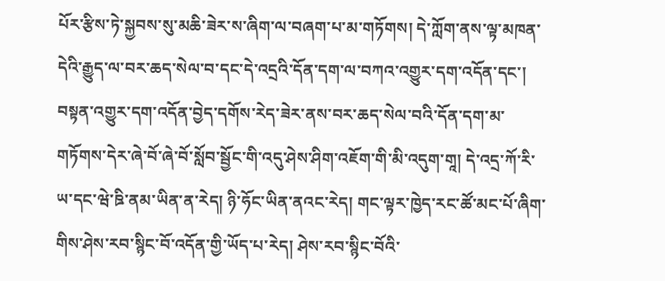པོར་རྩིས་ཏེ་སྐྱབས་སུ་མཆི་ཟེར་ས་ཞིག་ལ་བཞག་པ་མ་གཏོགས། དེ་ཀློག་ནས་ལྟ་མཁན་དེའི་རྒྱུད་ལ་བར་ཆད་སེལ་བ་དང་དེ་འདྲའི་དོན་དག་ལ་བཀའ་འགྱུར་དག་འདོན་དང་། བསྟན་འགྱུར་དག་འདོན་བྱེད་དགོས་རེད་ཟེར་ནས་བར་ཆད་སེལ་བའི་དོན་དག་མ་གཏོགས་དེར་ཞེ་བོ་ཞེ་བོ་སློབ་སྦྱོང་གི་འདུ་ཤེས་ཤིག་འཇོག་གི་མི་འདུག་གཱ། དེ་འདྲ་ཀོ་རི་ཡ་དང་ཝེ་ཋི་ནམ་ཡིན་ན་རེད། ཉི་ཧོང་ཡིན་ནའང་རེད། གང་ལྟར་ཁྱེད་རང་ཚོ་མང་པོ་ཞིག་གིས་ཤེས་རབ་སྙིང་བོ་འདོན་གྱི་ཡོད་པ་རེད། ཤེས་རབ་སྙིང་བོའི་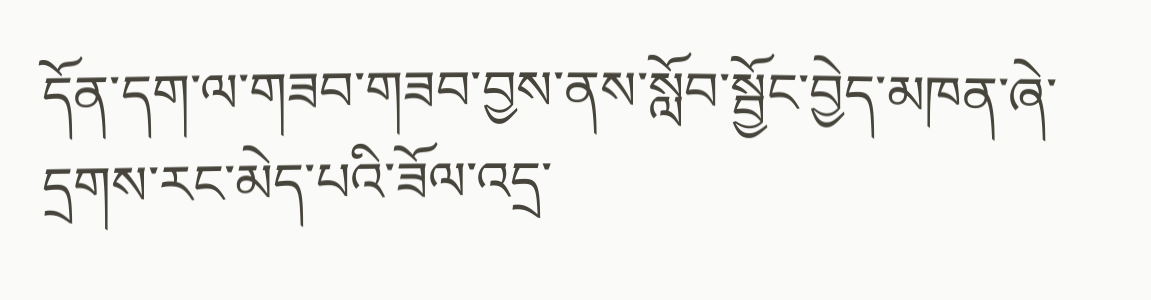དོན་དག་ལ་གཟབ་གཟབ་བྱས་ནས་སློབ་སྦྱོང་བྱེད་མཁན་ཞེ་དྲགས་རང་མེད་པའི་ཟོལ་འདྲ་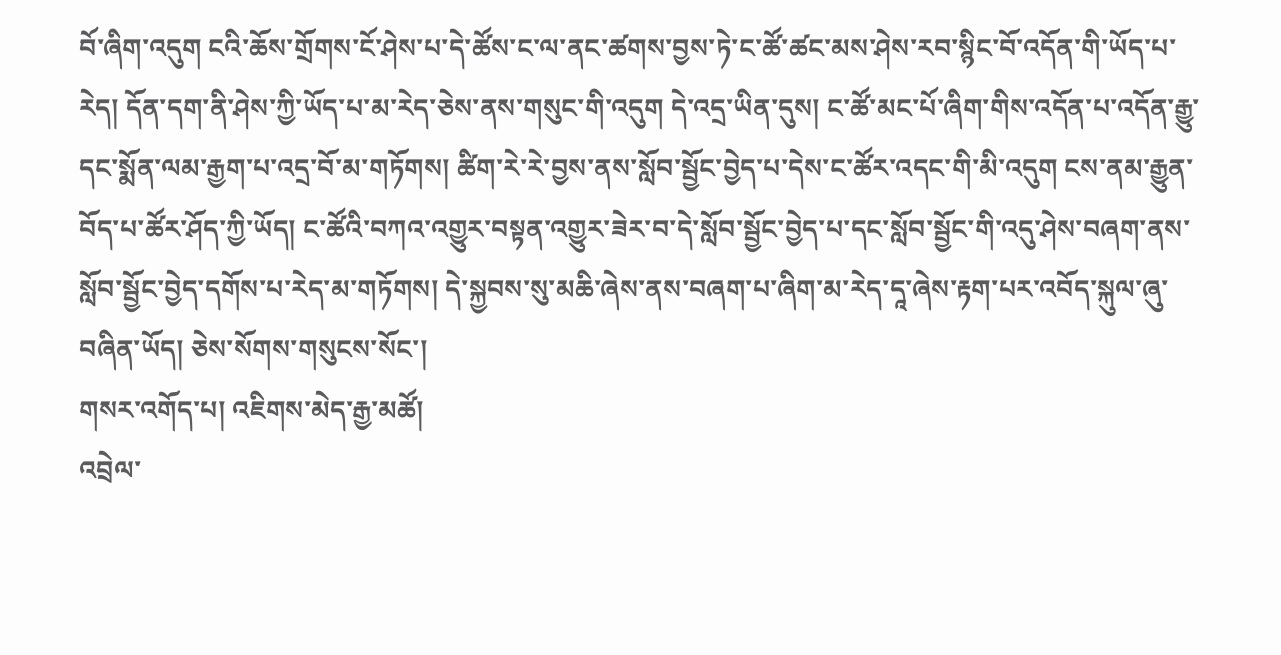བོ་ཞིག་འདུག ངའི་ཆོས་གྲོགས་ངོ་ཤེས་པ་དེ་ཚོས་ང་ལ་ནང་ཚགས་བྱས་ཏེ་ང་ཚོ་ཚང་མས་ཤེས་རབ་སྙིང་བོ་འདོན་གི་ཡོད་པ་རེད། དོན་དག་ནི་ཤེས་ཀྱི་ཡོད་པ་མ་རེད་ཅེས་ནས་གསུང་གི་འདུག དེ་འདྲ་ཡིན་དུས། ང་ཚོ་མང་པོ་ཞིག་གིས་འདོན་པ་འདོན་རྒྱུ་དང་སྨོན་ལམ་རྒྱག་པ་འདྲ་བོ་མ་གཏོགས། ཚིག་རེ་རེ་བྱས་ནས་སློབ་སྦྱོང་བྱེད་པ་དེས་ང་ཚོར་འདང་གི་མི་འདུག ངས་ནམ་རྒྱུན་བོད་པ་ཚོར་ཤོད་ཀྱི་ཡོད། ང་ཚོའི་བཀའ་འགྱུར་བསྟན་འགྱུར་ཟེར་བ་དེ་སློབ་སྦྱོང་བྱེད་པ་དང་སློབ་སྦྱོང་གི་འདུ་ཤེས་བཞག་ནས་སློབ་སྦྱོང་བྱེད་དགོས་པ་རེད་མ་གཏོགས། དེ་སྐྱབས་སུ་མཆི་ཞེས་ནས་བཞག་པ་ཞིག་མ་རེད་དཱ་ཞེས་རྟག་པར་འབོད་སྐུལ་ཞུ་བཞིན་ཡོད། ཅེས་སོགས་གསུངས་སོང་།
གསར་འགོད་པ། འཇིགས་མེད་རྒྱ་མཚོ།
འབྲེལ་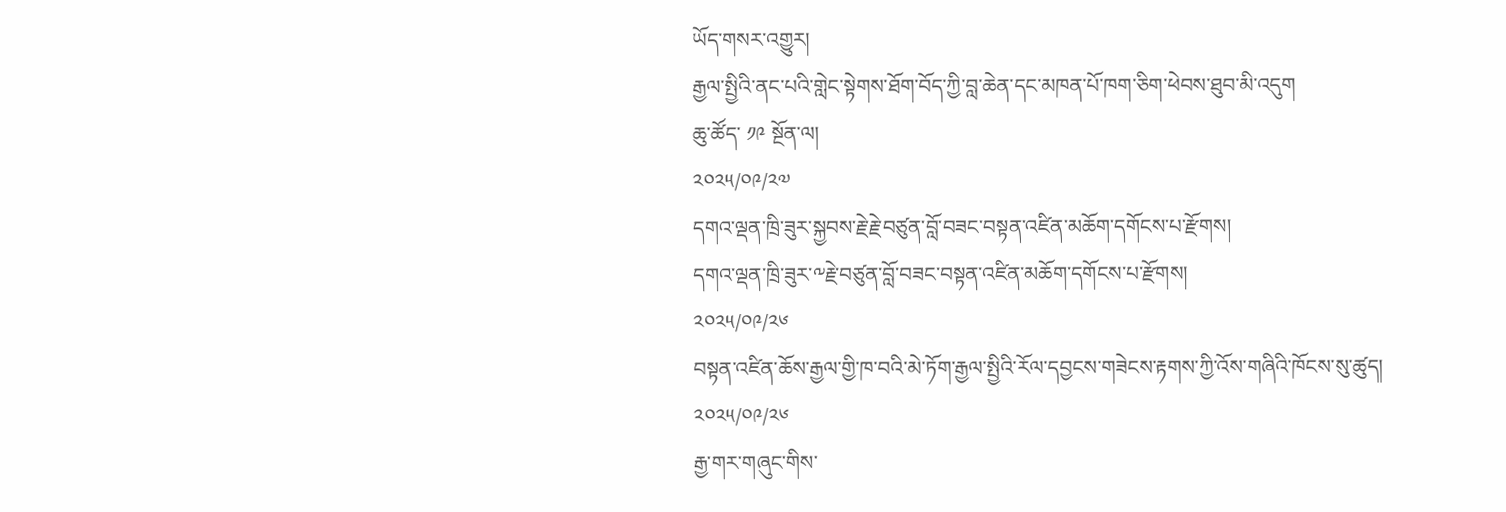ཡོད་གསར་འགྱུར།
རྒྱལ་སྤྱིའི་ནང་པའི་གླེང་སྟེགས་ཐོག་བོད་ཀྱི་བླ་ཆེན་དང་མཁན་པོ་ཁག་ཅིག་ཕེབས་ཐུབ་མི་འདུག
ཆུ་ཚོད་ ༡༩ སྔོན་ལ།
༢༠༢༥/༠༩/༢༧
དགའ་ལྡན་ཁྲི་ཟུར་སྐྱབས་རྗེ་རྗེ་བཙུན་བློ་བཟང་བསྟན་འཛིན་མཆོག་དགོངས་པ་རྫོགས།
དགའ་ལྡན་ཁྲི་ཟུར་༸རྗེ་བཙུན་བློ་བཟང་བསྟན་འཛིན་མཆོག་དགོངས་པ་རྫོགས།
༢༠༢༥/༠༩/༢༦
བསྟན་འཛིན་ཆོས་རྒྱལ་གྱི་ཁ་བའི་མེ་ཏོག་རྒྱལ་སྤྱིའི་རོལ་དབྱངས་གཟེངས་རྟགས་ཀྱི་འོས་གཞིའི་ཁོངས་སུ་ཚུད།
༢༠༢༥/༠༩/༢༦
རྒྱ་གར་གཞུང་གིས་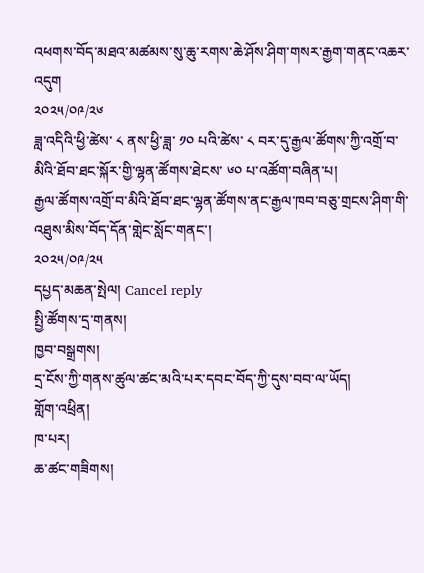འཕགས་བོད་མཐའ་མཚམས་སུ་ཆུ་རགས་ཆེ་ཤོས་ཤིག་གསར་རྒྱག་གནང་འཆར་འདུག
༢༠༢༥/༠༩/༢༦
ཟླ་འདིའི་ཕྱི་ཚེས་ ༨ ནས་ཕྱི་ཟླ་ ༡༠ པའི་ཚེས་ ༨ བར་དུ་རྒྱལ་ཚོགས་ཀྱི་འགྲོ་བ་མིའི་ཐོབ་ཐང་སྐོར་གྱི་ལྷན་ཚོགས་ཐེངས་ ༦༠ པ་འཚོག་བཞིན་པ།
རྒྱལ་ཚོགས་འགྲོ་བ་མིའི་ཐོབ་ཐང་ལྷན་ཚོགས་ནང་རྒྱལ་ཁབ་བཅུ་གྲངས་ཤིག་གི་འཐུས་མིས་བོད་དོན་གླེང་སློང་གནང་།
༢༠༢༥/༠༩/༢༥
དཔྱད་མཆན་སྤེལ། Cancel reply
སྤྱི་ཚོགས་དྲ་གནས།
ཁྱབ་བསྒྲགས།
དྲ་ངོས་ཀྱི་གནས་ཚུལ་ཚང་མའི་པར་དབང་བོད་ཀྱི་དུས་བབ་ལ་ཡོད།
གློག་འཕྲིན།
ཁ་པར།
ཆ་ཚང་གཟིགས།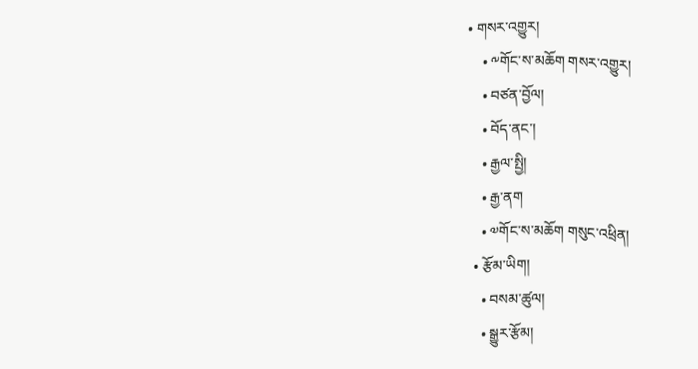• གསར་འགྱུར།
    • ༸གོང་ས་མཆོག གསར་འགྱུར།
    • བཙན་བྱོལ།
    • བོད་ནང་།
    • རྒྱལ་སྤྱི།
    • རྒྱ་ནག
    • ༧གོང་ས་མཆོག གསུང་འཕྲིན།
  • རྩོམ་ཡིག།
    • བསམ་ཚུལ།
    • སྒྱུར་རྩོམ།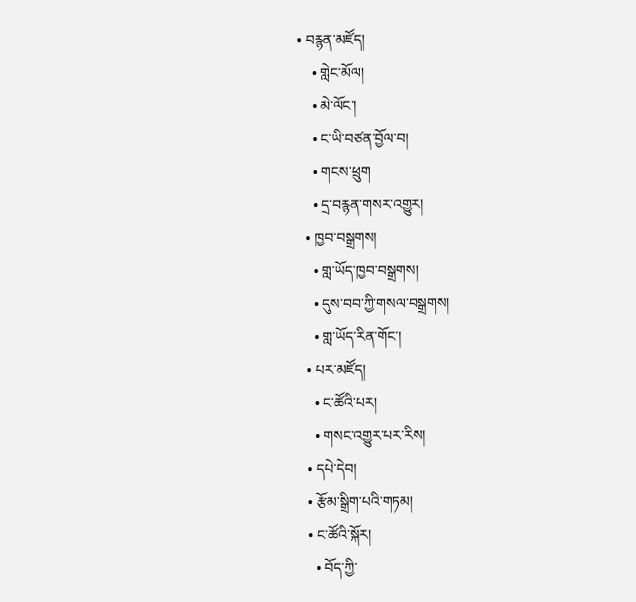• བརྙན་མཛོད།
    • གླེང་མོལ།
    • མེ་ལོང་།
    • ང་ཡི་བཙན་བྱོལ་བ།
    • གངས་ཕྲུག
    • དྲ་བརྙན་གསར་འགྱུར།
  • ཁྱབ་བསྒྲགས།
    • གླ་ཡོད་ཁྱབ་བསྒྲགས།
    • དུས་བབ་ཀྱི་གསལ་བསྒྲགས།
    • གླ་ཡོད་རིན་གོང་།
  • པར་མཛོད།
    • ང་ཚོའི་པར།
    • གསང་འགྱུར་པར་རིས།
  • དཔེ་དེབ།
  • རྩོམ་སྒྲིག་པའི་གཏམ།
  • ང་ཚོའི་སྐོར།
    • བོད་ཀྱི་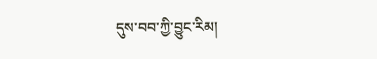དུས་བབ་ཀྱི་བྱུང་རིམ།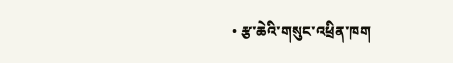• རྩ་ཆེའི་གསུང་འཕྲིན་ཁག